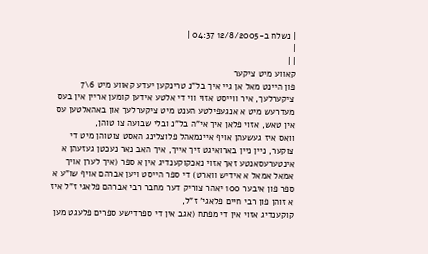| נשלח ב-12/8/2005 04:37 |
|
| |
קאווע מיט ציקער
פון היינט מאל אן גיי איך בל"נ טרינקען יעדע קאווע מיט 6\7 ציקערלעך, איר ווייסט אזוי ווי די אלטע אידען קומען אריין אין בעס מעדרעש מיט א אנגעפילטע הענט מיט ציקערלעך און באהאלטען עס אין טאש, אזוי פלאן איך אי"ה בל"נ ובלי שבועה צו טוהן,
וואס איז געשעהן אויף איינמאהל פלוצלינג האסט צוטוהן מיט די צוקער, ניין ניין בארואיגט זיך אייך, איך האב נאר נעכטן געזעהן א אינטערעסאנטע זאך אזוי נאכקוקענדיג אין א ספר (איך לערן אויך אמאל אמאל א אידיש ווארט) די ספר הייסט ויען אברהם אויף שו"ע א ספר פון איבער 100 יאהר צוריק דער מחבר רבי אברהם פלאגי ז"ל איז א זוהן פון רבי חיים פלאגי' ז"ל,
קוקענדיג אזוי אין די מפתח (אגב אין די ספרדישע ספרים פלעגט מען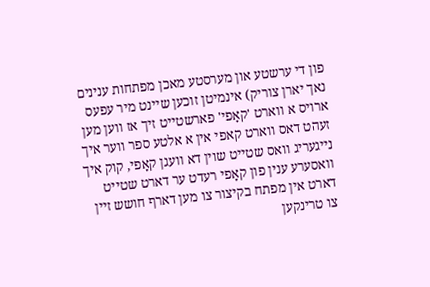פון די ערשטע און מערסטע מאכן מפתחות ענינים נאך יארן צוריק) אינמיטן זוכען שיינט מיר עפעס ארויס א ווארט 'קאָפי' פארשטייט זיך אז ווען מען זעהט דאס ווארט קאפי אין א אלטע ספר ווער איך נייגעריג וואס שטייט שוין דא וועגן קאָפי, קוק איך וואסערע ענין פון קאָפי רעדט ער דארט שטייט דארט אין מפתח בקיצור צו מען דארף חושש זיין צו טרינקען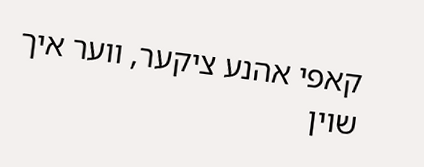קאפי אהנע ציקער, ווער איך שוין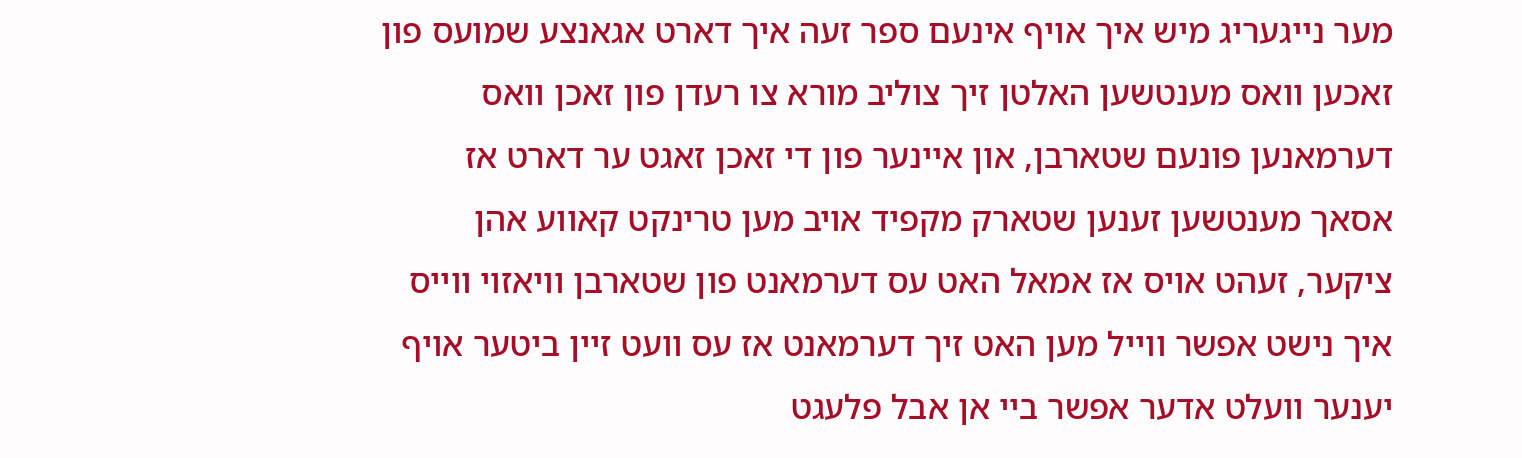מער נייגעריג מיש איך אויף אינעם ספר זעה איך דארט אגאנצע שמועס פון זאכען וואס מענטשען האלטן זיך צוליב מורא צו רעדן פון זאכן וואס דערמאנען פונעם שטארבן, און איינער פון די זאכן זאגט ער דארט אז אסאך מענטשען זענען שטארק מקפיד אויב מען טרינקט קאווע אהן ציקער, זעהט אויס אז אמאל האט עס דערמאנט פון שטארבן וויאזוי ווייס איך נישט אפשר ווייל מען האט זיך דערמאנט אז עס וועט זיין ביטער אויף יענער וועלט אדער אפשר ביי אן אבל פלעגט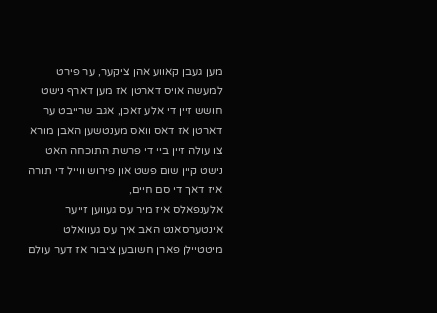מען געבן קאווע אהן ציקער, ער פירט למעשה אויס דארטן אז מען דארף נישט חושש זיין די אלע זאכן, אגב שרייבט ער דארטן אז דאס וואס מענטשען האבן מורא צו עולה זיין ביי די פרשת התוכחה האט נישט קיין שום פשט און פירוש ווייל די תורה איז דאך די סם חיים,
אלענפאלס איז מיר עס געווען זייער אינטערסאנט האב איך עס געוואלט מיטטיילן פארן חשובען ציבור אז דער עולם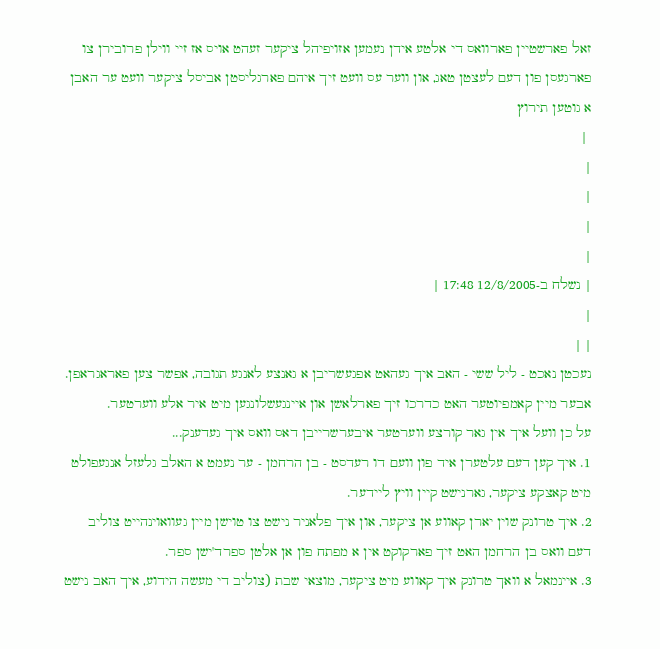זאל פארשטיין פארוואס די אלטע אידן נעמען אזויפיהל ציקער זעהט אויס אז זיי ווילן פרובירן צו פארגעסן פון דעם לעצטן טאג, און ווער עס וועט זיך איהם פארגליסטן אביסל ציקער וועט ער האבן א גוטען תירוץ
 |
|
|
|
|
| נשלח ב-12/8/2005 17:48 |
|
| |
נעכטן נאכט - ליל ששי - האב איך געהאט אפגעשריבן א גאנצע לאנגע תגובה, אפשר צען פאראגראפן. אבער מיין קאמפיוטער האט כדרכו זיך פארלאשן און איינגעשלונגען מיט איר אלע ווערטער.
על כן וועל איך אין גאר קורצע ווערטער איבערשרייבן דאס וואס איך געדענק...
1. איך קען דעם עלטערן איד פון וועם דו רעדסט - בן הרחמן - ער נעמט א האלב גלעזל אנגעפולט מיט קאצקע ציקער, גארנישט קיין וויץ ליידער.
2. איך טרונק שוין יארן קאווע אן ציקער, און איך פלאניר נישט צו טוישן מיין געוואוינהייט צוליב דעם וואס בן הרחמן האט זיך פארקוקט אין א מפתח פון אן אלטן ספרד'ישן ספר.
3. איינמאל א וואך טרונק איך קאווע מיט ציקער, מוצאי שבת (צוליב די מעשה הידוע, איך האב נישט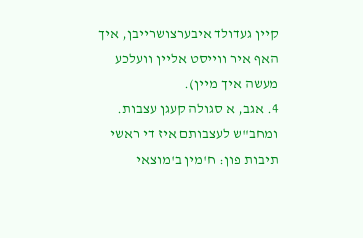קיין געדולד איבערצושרייבן, איך האף איר ווייסט אליין וועלכע מעשה איך מיין).
4. אגב, א סגולה קעגן עצבות. ומחב"ש לעצבותם איז די ראשי תיבות פון: ח'מין ב'מוצאי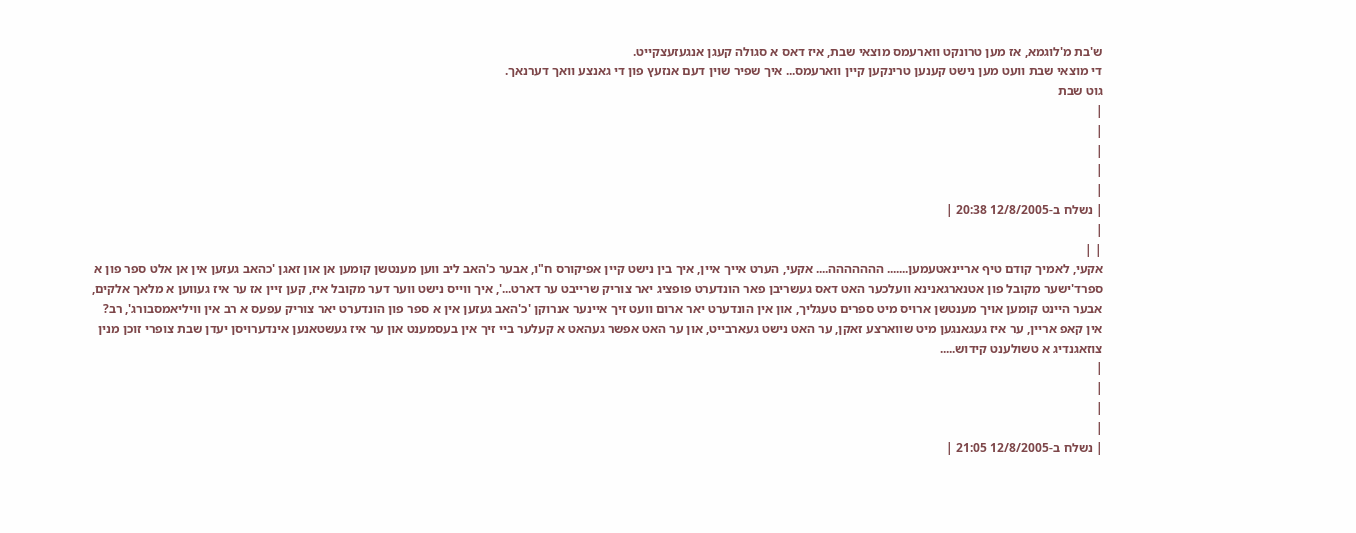ש'בת מ'לוגמא, אז מען טרונקט ווארעמס מוצאי שבת, איז דאס א סגולה קעגן אנגעזעצקייט.
די מוצאי שבת וועט מען נישט קענען טרינקען קיין ווארעמס... איך שפיר שוין דעם אנזעץ פון די גאנצע וואך דערנאך.
גוט שבת
|
|
|
|
|
| נשלח ב-12/8/2005 20:38 |
|
| |
אקעי, לאמיך קודם טיף אריינאטעמען....... ההההההה.... אקעי, הערט אייך איין, איך בין נישט קיין אפיקורס ח"ו, אבער כ'האב ליב ווען מענטשן קומען אן און זאגן 'כהאב געזען אין אן אלט ספר פון א ספרד'ישער מקובל פון אטנארגאנינא וועלכער האט דאס געשריבן פאר הונדערט פופציג יאר צוריק שרייבט ער דארט...', איך ווייס נישט ווער דער מקובל איז, קען זיין אז ער איז געווען א מלאך אלקים, אבער היינט קומען אויך מענטשן ארויס מיט ספרים טעגליך, און אין הונדערט יאר ארום וועט זיך איינער אנרוקן 'כ'האב געזען אין א ספר פון הונדערט יאר צוריק עפעס א רב אין וויליאמסבורג', רב? אין קאפ אריין, ער איז געגאנגען מיט שווארצע זאקן, ער האט נישט געארבייט, און ער האט אפשר געהאט א קעלער ביי זיך אין בעסמענט און ער איז געשטאנען אינדערויסן יעדן שבת צופרי זוכן מנין צוזאגנדיג א טשולענט קידוש.....
|
|
|
|
| נשלח ב-12/8/2005 21:05 |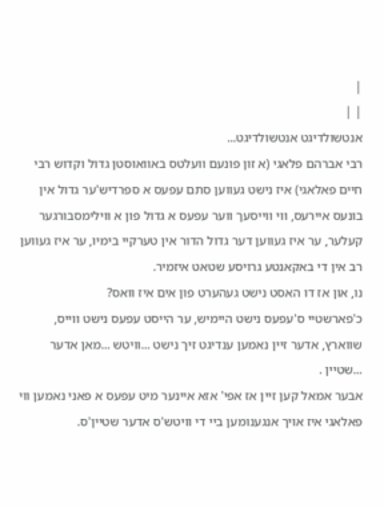|
| |
אנטשולדיגט אנטשולדיגט...
רבי אברהם פלאגי (א זון פונעם וועלטס באוואוסטן גדול וקדוש רבי חיים פאלאגי) איז נישט געווען סתם עפעס א ספרדיש'ער גדול אין בונעס איירעס, ווי ווייסעך ווער עפעס א גדול פון א ווילימסבורגער קעלער, ער איז געווען דער גדול הדור אין טערקיי בימיו, ער איז געווען רב אין די באקאנטע גרויסע שטאט איזמיר.
נו, און אז דו האסט נישט געהערט פון אים איז וואס?
כ'פארשטיי ס'עפעס נישט היימיש, ער הייסט עפעס נישט ווייס, שווארץ, אדער זיין נאמען ענדיגט זיך נישט ...וויטש ...מאן אדער ...שטיין .
אבער אמאל קען זיין אז אפי' אזא איינער מיט עפעס א פאני נאמען ווי פאלאגי איז אויך אנגענומען ביי די וויטש'ס אדער שטיין'ס.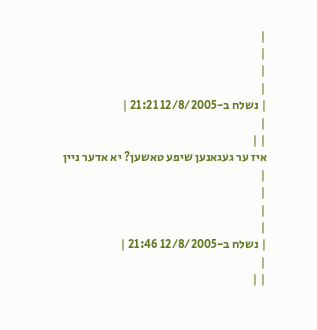|
|
|
|
| נשלח ב-12/8/2005 21:21 |
|
| |
איז ער געגאנען שיפע טאשען? יא אדער ניין
|
|
|
|
| נשלח ב-12/8/2005 21:46 |
|
| |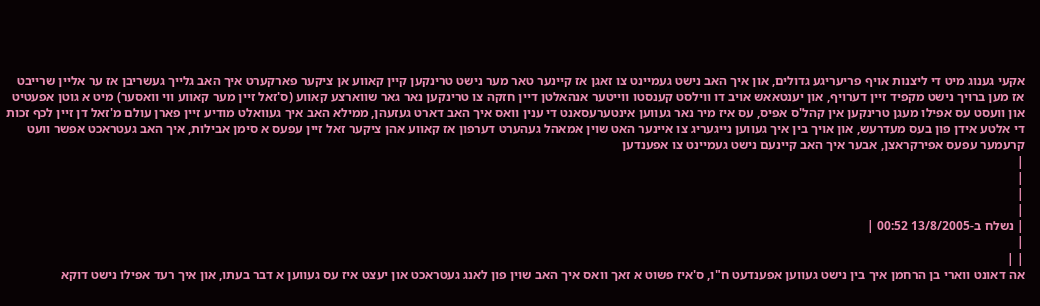אקעי גענוג מיט די ליצנות אויף פריעריגע גדולים, און איך האב נישט געמיינט צו זאגן אז קיינער טאר מער נישט טרינקען קיין קאווע אן ציקער פארקערט איך האב גלייך געשריבן אז ער אליין שרייבט אז מען ברויך נישט מקפיד זיין דערויף, און יענטאאש אויב דו ווילסט קענסטו ווייטער אנהאלטן דיין חזקה צו טרינקען נאר גאר שווארצע קאווע (ס'זאל זיין מער קאווע ווי וואסער) מיט א גוטן אפעטיט און וועסט עס אפילו מעגן טרינקען אין קהל'ס אפיס, עס איז מיר נאר געווען אינטערעסאנט די ענין וואס איך האב דארט געזעהן, ממילא האב איך געוואלט מודיע זיין פארן עולם מ'זאל דן זיין לכף זכות די אלטע אידן פון בעס מעדרעש, און אויך בין איך געווען נייגעריג צו איינער האט שוין אמאהל געהערט דערפון אז קאווע אהן ציקער זאל זיין עפעס א סימן אבילות, איך האב געטראכט אפשר וועט קרעמער עפעס אפירקראצן, אבער איך האב קיינעם נישט געמיינט צו אפענדען
|
|
|
|
| נשלח ב-13/8/2005 00:52 |
|
| |
אה דאונט ווארי בן הרחמן איך בין נישט געווען אפענדעט ח"ו, ס'איז פשוט א זאך וואס איך האב שוין פון לאנג געטראכט און יעצט איז עס געווען א דבר בעתו, און איך רעד אפילו נישט דוקא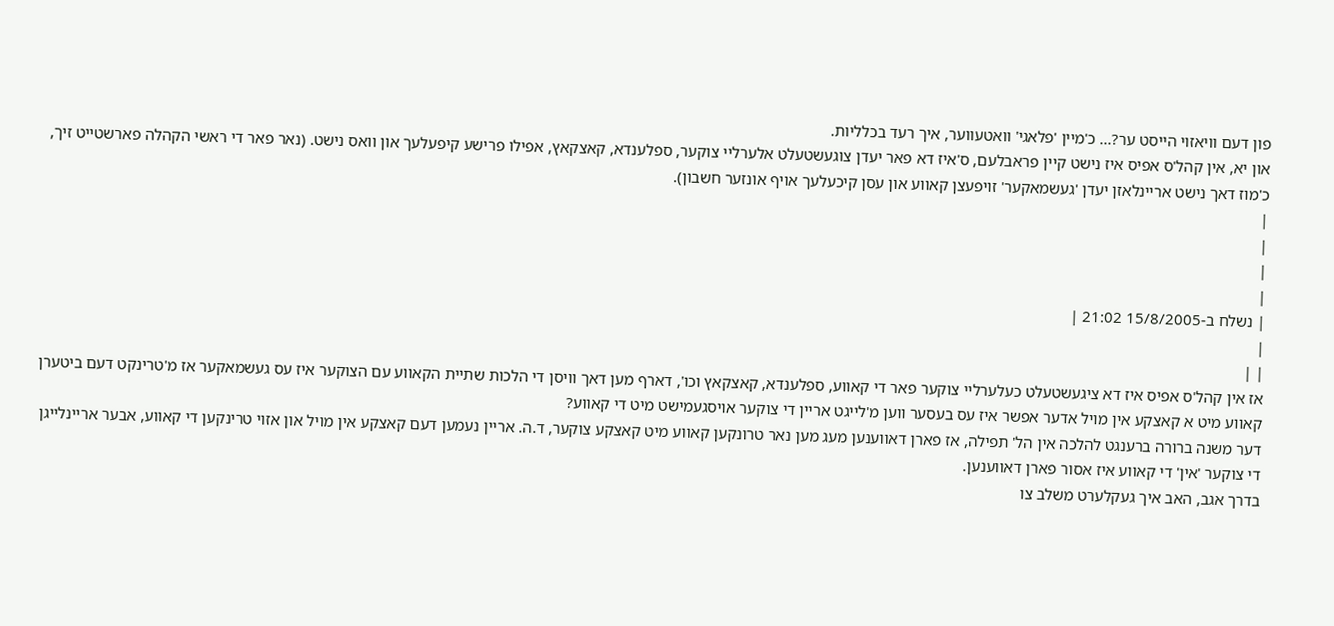פון דעם וויאזוי הייסט ער?... כ'מיין 'פלאגי' וואטעווער, איך רעד בכלליות.
און יא, אין קהל'ס אפיס איז נישט קיין פראבלעם, ס'איז דא פאר יעדן צוגעשטעלט אלערליי צוקער, ספלענדא, קאצקאץ, אפילו פרישע קיפעלעך און וואס נישט. (נאר פאר די ראשי הקהלה פארשטייט זיך, כ'מוז דאך נישט אריינלאזן יעדן 'געשמאקער' זויפעצן קאווע און עסן קיכעלעך אויף אונזער חשבון).
|
|
|
|
| נשלח ב-15/8/2005 21:02 |
|
| |
אז אין קהל'ס אפיס איז דא ציגעשטעלט כעלערליי צוקער פאר די קאווע, ספלענדא, קאצקאץ וכו', דארף מען דאך וויסן די הלכות שתיית הקאווע עם הצוקער איז עס געשמאקער אז מ'טרינקט דעם ביטערן קאווע מיט א קאצקע אין מויל אדער אפשר איז עס בעסער ווען מ'לייגט אריין די צוקער אויסגעמישט מיט די קאווע?
דער משנה ברורה ברענגט להלכה אין הל' תפילה, אז פארן דאווענען מעג מען נאר טרונקען קאווע מיט קאצקע צוקער, ד.ה. אריין נעמען דעם קאצקע אין מויל און אזוי טרינקען די קאווע, אבער אריינלייגן די צוקער 'אין' די קאווע איז אסור פארן דאווענען.
בדרך אגב, האב איך געקלערט משלב צו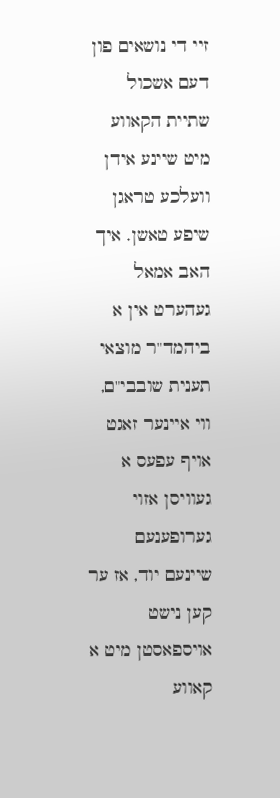זיי די נושאים פון דעם אשכול שתיית הקאווע מיט שיינע אידן וועלכע טראגן שיפע טאשן. איך האב אמאל געהערט אין א ביהמד"ר מוצאי תענית שובבי"ם, ווי איינער זאגט אויף עפעס א געוויסן אזוי גערופענעם שיינעם יוד, אז ער קען נישט אויספאסטן מיט א קאווע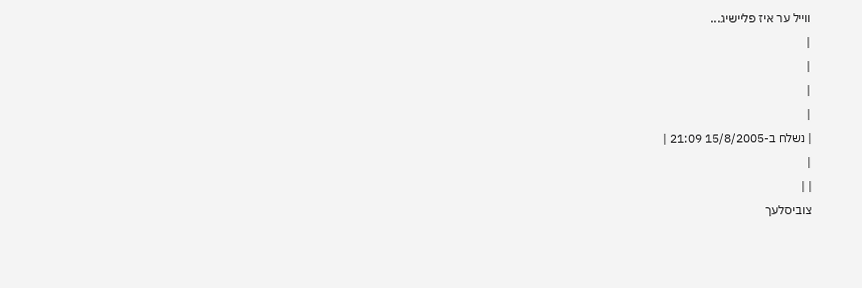ווייל ער איז פליישיג...
|
|
|
|
| נשלח ב-15/8/2005 21:09 |
|
| |
צוביסלעך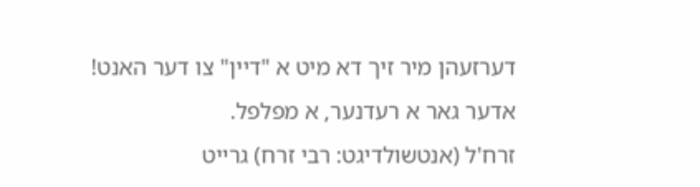דערזעהן מיר זיך דא מיט א "דיין" צו דער האנט!
אדער גאר א רעדנער, א מפלפל.
זרח'ל (אנטשולדיגט: רבי זרח) גרייט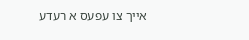אייך צו עפעס א רעדע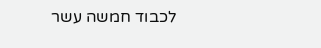לכבוד חמשה עשר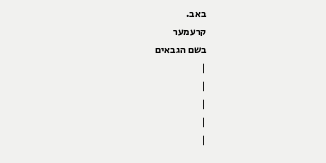באב.
קרעמער
בשם הגבאים
|
|
|
|
|